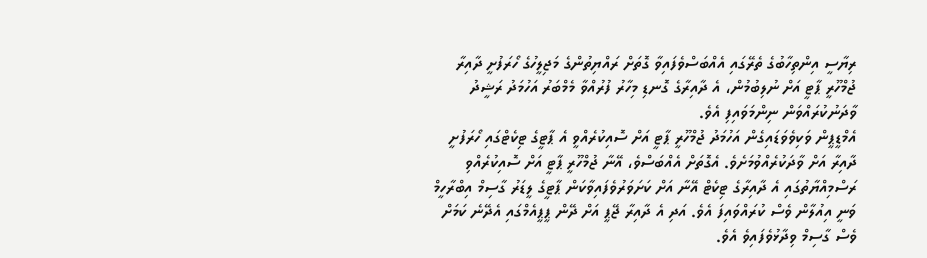ރިޔާސީ އިންތިހާބުގެ ތެރޭގައި އެއްބަސްވެފައިވާ ގޮތަށް ރައްޔިތުންގެ މަޖިލީހުގެ ހޯރަފުށީ ދާއިރާ ޖުމްހޫރީ ޕާޓީ އަށް ނުލިބުމުން، އެ ދާއިރާގެ ގޮނޑި މިހާރު ފުރުއްވާ މެމްބަރު އަހުމަދު ރަޝީދު ވާދަނުކުރައްވަން ނިންމަވައިފި އެވެ.
އެމްޑީޕީން ވަކިވެވަޑައިގެން އަހުމަދު ޖުމްހޫރީ ޕާޓީ އަށް ސޮއިކުރެއްވީ އެ ޕާޓީގެ ޓިކެޓްގައި ހޯރަފުށީ ދާއިރާ އަށް ވާދަކުރެއްވުމަށެވެ. އެގޮތަށް އެއްބަސްވެ، އޭނާ ޖުމްހޫރީ ޕާޓީ އަށް ސޮއިކުރެއްވި ރަސްމިއްޔާތުގައި އެ ދާއިރާގެ ޓިކެޓް އޭނާ އަށް ކަށަވަރުވެފައިވާކަން ޕާޓީގެ ލީޑަރު ގާސިމް އިބްރާހީމް ވަނީ އިއުލާން ވެސް ކުރައްވައިފަ އެވެ. އަދި އެ ދާއިރާ ޖޭޕީ އަށް ދޭން ޕީޕީއެމްގައި އެދޭނެ ކަމަށް ވެސް ގާސިމް ވިދާޅުވެފައިވެ އެވެ.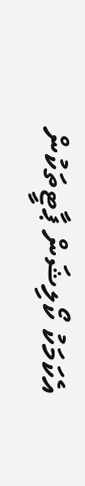އެކަމަކު ކޯލިޝަން ޕާޓީތަކުން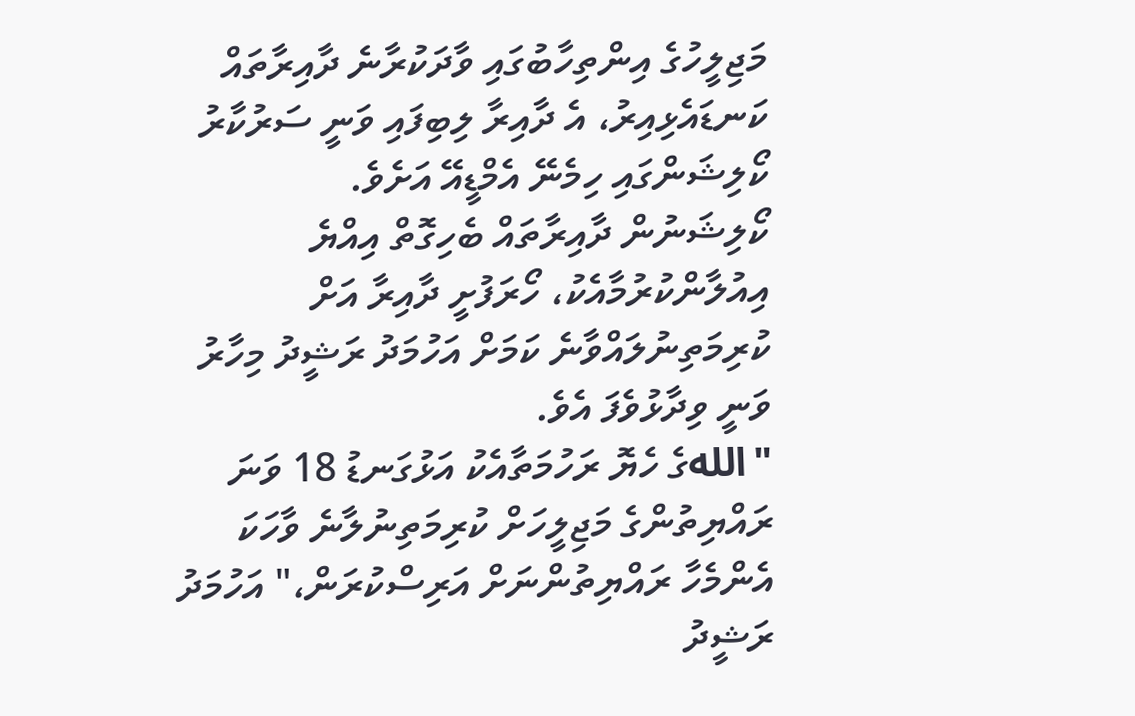މަޖިލީހުގެ އިންތިހާބުގައި ވާދަކުރާނެ ދާއިރާތައް ކަނޑައެޅިއިރު، އެ ދާއިރާ ލިބިފައި ވަނީ ސަރުކާރު ކޯލިޝަންގައި ހިމެނޭ އެމްޑީއޭ އަށެވެ.
ކޯލިޝަނުން ދާއިރާތައް ބެހިގޮތް އިއްޔެ އިއުލާންކުރުމާއެކު، ހޯރަފުށީ ދާއިރާ އަށް ކުރިމަތިނުލައްވާނެ ކަމަށް އަހުމަދު ރަޝީދު މިހާރު ވަނީ ވިދާޅުވެފަ އެވެ.
"اللهގެ ހެޔޮ ރަހުމަތާއެކު އަޅުގަނޑު 18 ވަނަ ރައްޔިތުންގެ މަޖިލީހަށް ކުރިމަތިނުލާނެ ވާހަކަ އެންމެހާ ރައްޔިތުންނަށް އަރިސްކުރަން،" އަހުމަދު ރަޝީދު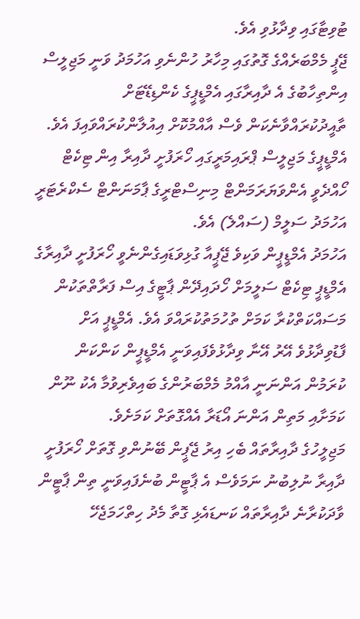ޓުވިޓާގައި ވިދާޅުވި އެވެ.
ޖޭޕީ މެމްބަރެއްގެ ގޮތުގައި މިހާރު ހުންނެވި އަހުމަދު ވަނީ މަޖިލީސް އިންތިހާބުގެ އެ ދާއިރާގައި އެމްޑީޕީގެ ކެންޑިޑޭޓަށް ތާއީދުކުރައްވާނެކަން ވެސް އާއްމުކޮށް އިއުލާންކުރައްވައިފަ އެވެ. އެމްޑީޕީގެ މަޖިލީސް ޕްރައިމަރީގައި ހޯރަފުށީ ދާއިރާ އިން ޓިކެޓް ހޯއްދެވީ އެންވަޔަރަމަންޓް މިނިސްޓްރީގެ ޕާމަނަންޓް ސެކްރެޓަރީ އަހުމަދު ސަލީމް (ސައްލެ) އެވެ.
އަހުމަދު އެމްޑީޕީން ވަކިވެ ޖޭޕީއާ ގުޅިވަޑައިގެންނެވީ ހޯރަފުށީ ދާއިރާގެ އެމްޑީޕީ ޓިކެޓް ސަލީމަށް ހޯދައިދޭން ޕާޓީގެ އިސް ފަރާތްތަކުން މަސައްކަތްކުރާ ކަމަށް ތުހުމަތުކުރައްވަ އެވެ. އެމްޑީޕީ އަށް ފާޑުވިދާޅުވެ އޭރު އޭނާ ވިދާޅުވެފައިވަނީ އެމްޑީޕީން ކަންކަން ކުރަމުން އަންނަނީ އާއްމު މެމްބަރުންގެ ބައިވެރިވުމާ އެކު ނޫން ކަމަށާއި މަތިން އަންނަ އޯޑަރާ އެއްގޮތަށް ކަމަށެވެ.
މަޖިލީހުގެ ދާއިރާތައް ބެހި އިރު ޖޭޕީން ބޭނުންވި ގޮތަށް ހޯރަފުށީ ދާއިރާ ނުލިބުނު ނަމަވެސް އެ ޕާޓީން ބުނެފައިވަނީ ތިން ޕާޓީން ވާދަކުރާނެ ދާއިރާތައް ކަނޑައެޅި ގޮތާ މެދު ހިތްހަމަޖެހޭ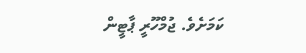ކަމަށެވެ. ޖުމްހޫރީ ޕާޓީން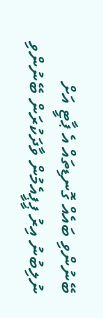ބޭނުންވި ބައެއް ގޮނޑިތައް އެ ޕާޓީ އަށް ނުލިބުނު އިރު ޕީޕީއެމުން ވާދަކުރަން ބޭނުންވި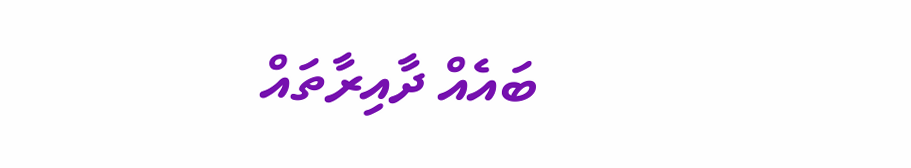ބައެއް ދާއިރާތައް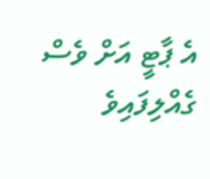އެ ޕާޓީ އަށް ވެސް ގެއްލިފައިވެ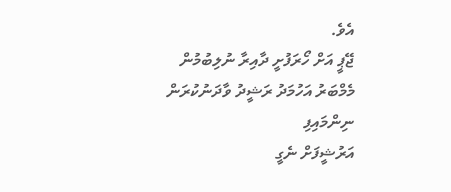އެވެ.
ޖޭޕީ އަށް ހޯރަފުށީ ދާއިރާ ނުލިބުމުން މެމްބަރު އަހުމަދު ރަޝީދު ވާދަނުކުރަން ނިންމައިފި
އަރުޝީފަށް ނެގީ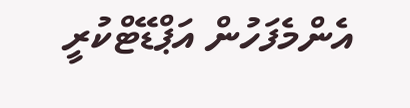އެންމެފަހުން އަޕްޑޭޓްކުރީ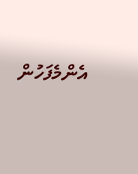އެންމެފަހުން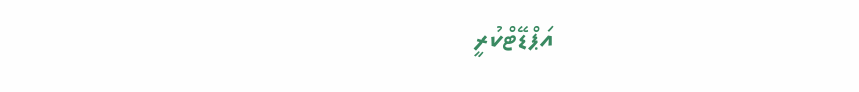އަޕްޑޭޓްކުރީ